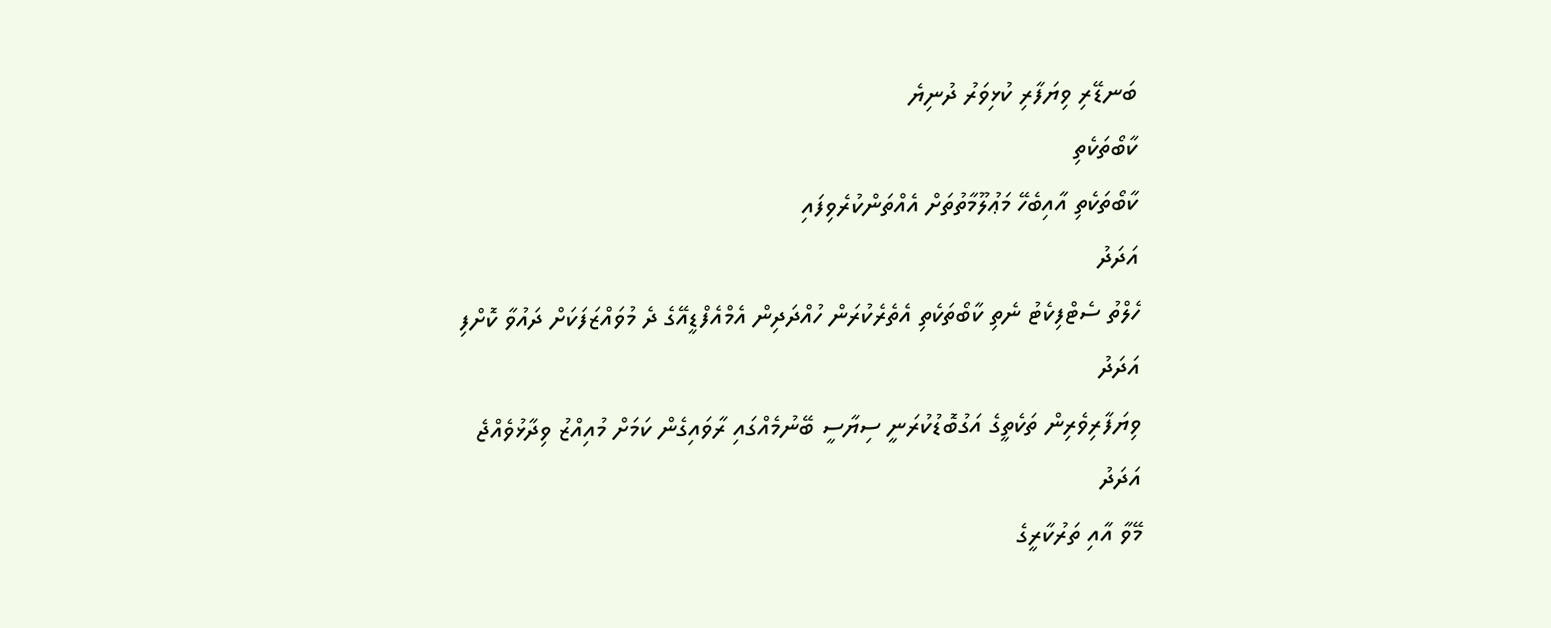ބަނޑޭރި ވިޔަފާރި ކުޅިވަރު ދުނިޔެ
ކާބޯތަކެތި
ކާބޯތަކެތި އާއިބެހޭ މަޢުލޫމާތުތަށް އެއްތަންކުރެވިފައި
އަދަދު
ހެލްތު ސެޓްފިކެޓު ނެތި ކާބޯތަކެތި އެތެރެކުރަން ހުއްދަދިން އެމްއެފްޑީއޭގެ ދެ މުވައްޒަފަކަށް ދައުވާ ކޮށްފި
އަދަދު
ވިޔަފާރިވެރިން ތަކެތީގެ އަގުބޮޑުކުރަނީ ސިޔާސީ ބޭނުމެއްގައި ރާވައިގެން ކަމަށް މުއިއްޒު ވިދާޅުވެއްޖެ
އަދަދު
މޭވާ އާއި ތަރުކާރީގެ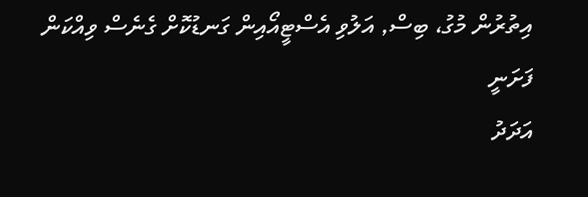އިތުރުން މުގު، ބިސް, އަލުވި އެސްޓީއޯއިން ގަނޑުކޮށް ގެނެސް ވިއްކަން ފަށަނީ
އަދަދު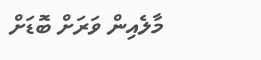މާލެއިން ވަރަށް ބޮޑަށް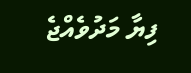ފިޔާ މަދުވެއްޖެ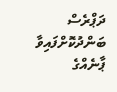ދަޕްރެސް
ބަންދުކޮށްފައިވާ ޕާނެއްގެ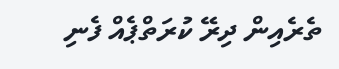ތެރެއިން ދިރޭ ކުރަތްޕެއް ފެނި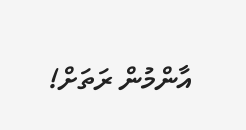އާންމުން ރަތަށް!